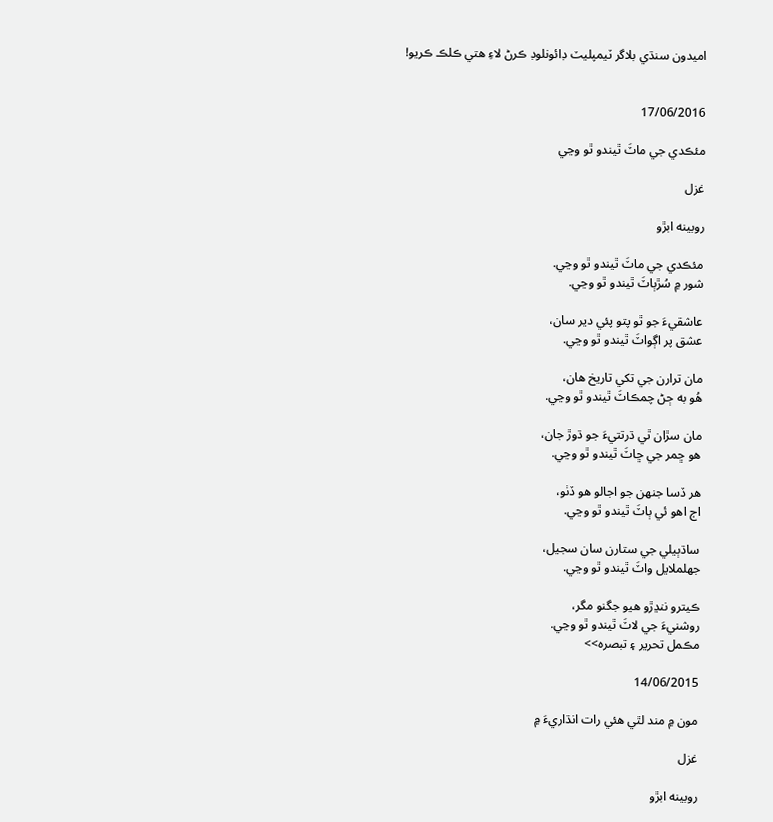امیدون سنڌي بلاگر ٽيمپليٽ ڊائونلوڊ ڪرڻ لاءِ هتي ڪلڪ ڪريو!


17/06/2016

مئڪدي جي ماٽَ ٿيندو ٿو وڃي

غزل

روبينه ابڙو

مئڪدي جي ماٽَ ٿيندو ٿو وڃي.
شور ۾ سُڙٻاٽَ ٿيندو ٿو وڃي.

عاشقيءَ جو ٿو پتو پئي دير سان،
عشق پر اڳواٽَ ٿيندو ٿو وڃي.

مان ترارن جي تکي تاريخ هان،
هُو به ڄڻ چمڪاٽَ ٿيندو ٿو وڃي.

مان سڙان ٿي ڌرتتيءَ جو ڌوڙ جان،
هو ڇمر جي ڇاٽَ ٿيندو ٿو وڃي.

هر ڏسا جنهن جو اجالو هو ڏٺو،
اڄ اهو ئي ٻاٽَ ٿيندو ٿو وڃي.

ساڌٻيلي جي ستارن سان سجيل،
جهلملايل واٽَ ٿيندو ٿو وڃي.

ڪيترو ننڍڙو هيو جگنو مگر،
روشنيءَ جي لاٽَ ٿيندو ٿو وڃي.
مڪمل تحرير ۽ تبصره>>

14/06/2015

مون ۾ مند لٿي هئي رات انڌاريءَ ۾

غزل

روبينه ابڙو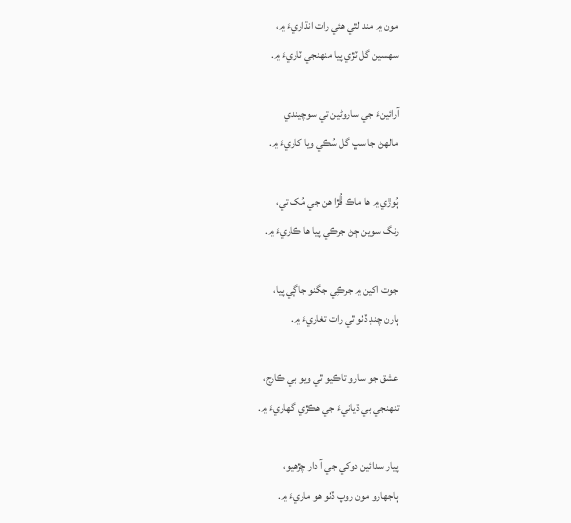مون ۾ مند لٿي هئي رات انڌاريءَ ۾،
سهسين گل ٽڙي پيا منهنجي ٽاريءَ ۾.

آرائينءَ جي ساروڻين تي سوچيندي
مالهڻ جا سڀ گل سُڪي ويا کاريءَ ۾.

ٻُوڙي ۾ ها ماڪ ڦُڙا هن جي مُک تي،
رنگ سوين ڄڻ جرڪي پيا ها ڪاريءَ ۾.

جوت اکين ۾ جرڪِي جگنو جاڳي پيا،
ٻارن چنڊ ڏٺو ٿي رات تغاريءَ ۾.

عشق جو سارو تاڪيو ٿي ويو بي ڪارج،
تنهنجي بي ڌيانيءَ جي هڪڙي گهاريءَ ۾.

پيار سدائين دوکي جي آ دار چڙهيو،
ٻاجهارو مون روپ ڏٺو هو ماريءَ ۾.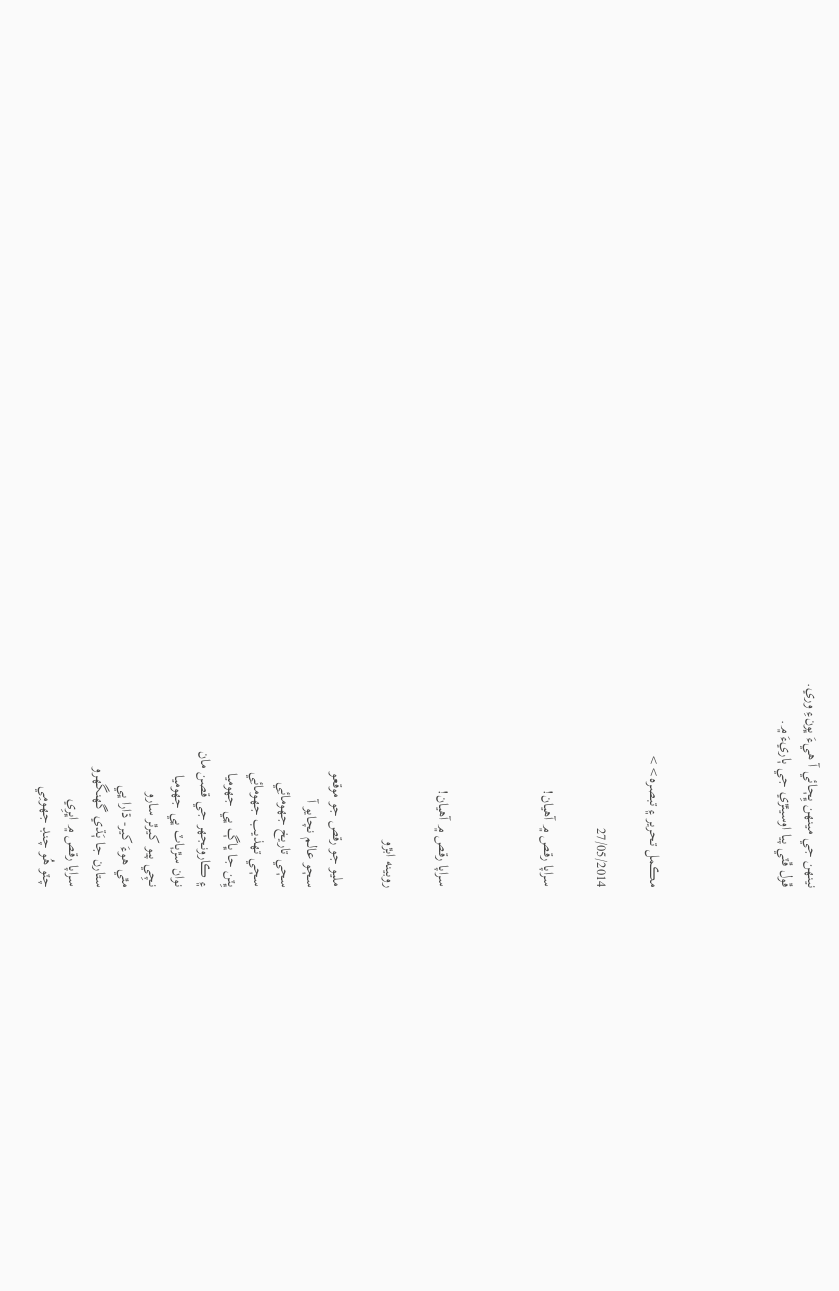نينهن جي مينهن ڀِڄائي آ هيءَ ڀونءِ وري.
ڦول ڦٽي پيا اوسيئڙي جي ٻاريءَ ۾.




مڪمل تحرير ۽ تبصره>>

27/05/2014

سراپا رقص ۾ آهيان!



سراپا رقص ۾ آهيان!

روبينه ابڙو

مليو جو رقص جو موقعو
سڄو عالم نچايو آ
سڄي تاريخ جهومائِي
سڄي تهذيب جهومائِي
ڀِٽن جا ڀاڳ ڀي جهوميا
۽ ڪارونجهر جي قصن مان
نوان سڙٻاٽ ڀي جهوميا
نچِي پيو کيرٿر سارو
مٿي هوءَ کير- ڌارا ڀي
ستارن جا ٻَڌي گهنگهرو
سراپا رقص ۾ اڀرِي
چٽو هُو چنڊ جهومِي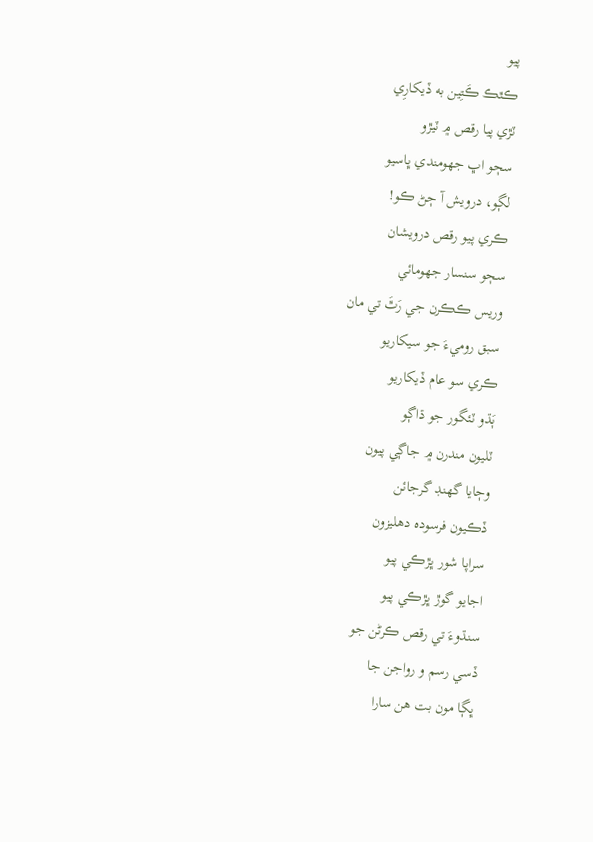پيو
ڪٿڪ ڪَتِين به ڏيکارِي
ٽڙي پيا رقص ۾ ٽيڙو
سڄو اڀ جهومندي ڀاسيو
لڳو، درويش آ ڄڻ ڪو!
ڪري پيو رقص درويشان
سڄو سنسار جهومائي
وريس ڪڪرن جي رَٿَ تي مان
سبق روميءَ جو سيکاريو
ڪري سو عام ڏيکاريو
ٻَڌو ٽئگور جو ڌاڳو
ٽليون مندرن ۾ جاڳي پيون
وڄايا گهنڊ گرجائن
ڏڪيون فرسوده دهليزون
سراپا شور ڀڙڪي پيو
اجايو گوڙ ڀڙڪي پيو
سنڌوءَ تي رقص ڪرڻن جو
ڏسي رسم و رواجن جا
ڀڳا مون بت هن سارا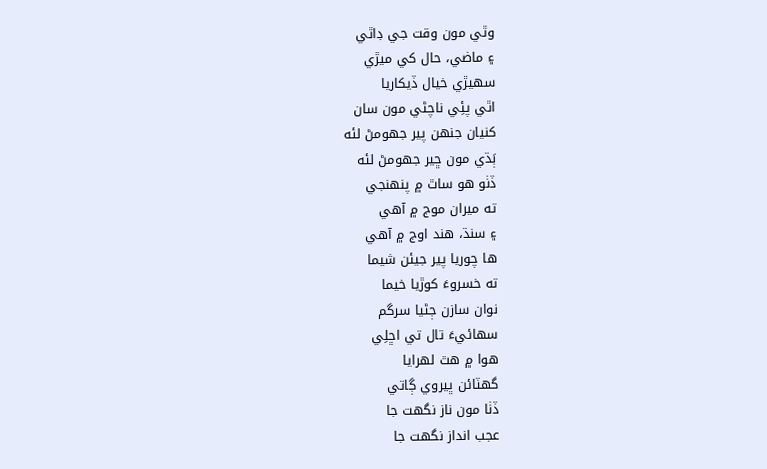وٿي مون وقت جي ڊاٿي
۽ ماضي، حال کي ميڙي
سهيڙي خيال ڏيکاريا
اٿي پئِي ناچڻي مون سان
کنيان جنهن پير جهومڻ لئه
ٻَڌي مون ڇير جهومڻ لئه
ڏٺو هو ساٿ ۾ پنهنجي
ته ميران موج ۾ آهي
۽ سنڌ، هند اوج ۾ آهي
ها چوريا پير جيئن شيما
ته خسروءَ کوڙيا خيما
نوان سازن ڄڻيا سرگم
سهائيءَ تال تي اڇلِي
هوا ۾ هٿ لهرايا
گهٽائن ڀيروي ڳاتي
ڏٺا مون ناز نگهت جا
عجب انداز نگهت جا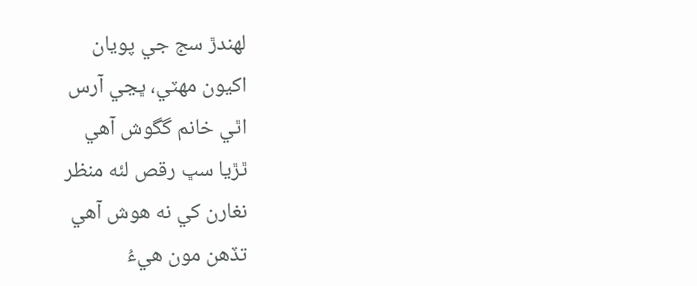لهندڙ سج جي پويان
اکيون مهٽي، ڀڃي آرس
اٿي خانم گگوش آهي
ٿڙيا سڀ رقص لئه منظر
نغارن کي نه هوش آهي
تڏهن مون هيءُ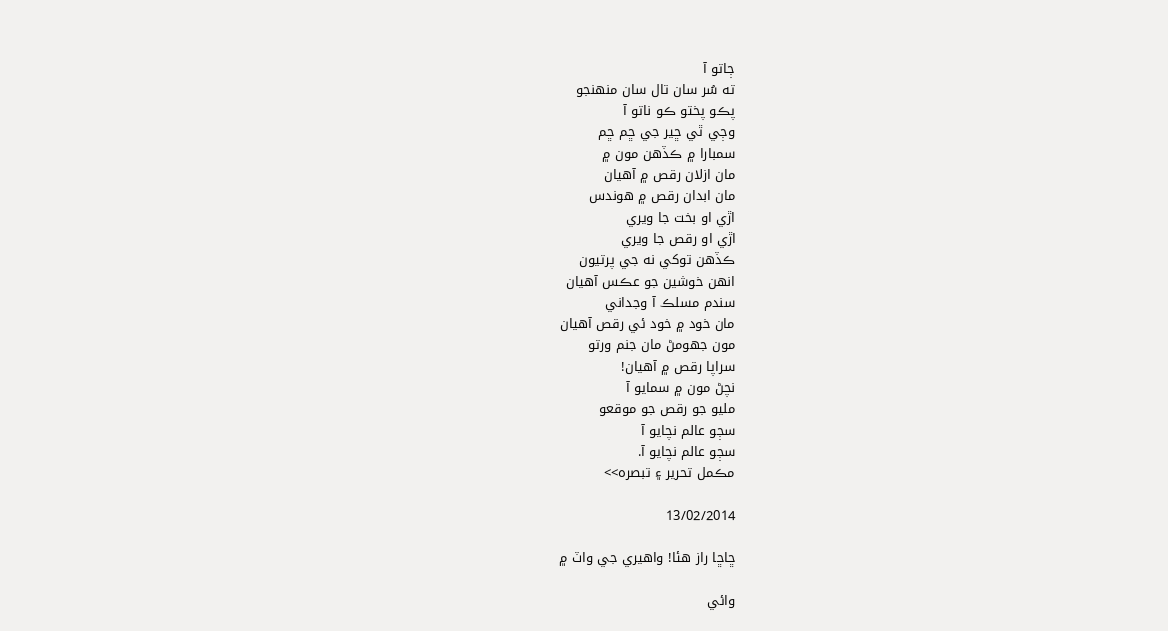ڄاتو آ
ته سُر سان تال سان منهنجو
پڪو پختو ڪو ناتو آ
وڄي ٿي ڇير جي ڇم ڇم
سمبارا ۾ ڪڏهن مون ۾
مان ازلان رقص ۾ آهيان
مان ابدان رقص ۾ هوندس
اڙي او بخت جا ويري
اڙي او رقص جا ويري
ڪڏهن توکي نه جي پرتيون
انهن خوشين جو عڪس آهيان
سندم مسلڪ آ وجداني
مان خود ۾ خود ئي رقص آهيان
مون جهومڻ مان جنم ورتو
سراپا رقص ۾ آهيان!
نچڻ مون ۾ سمايو آ
مليو جو رقص جو موقعو
سڄو عالم نچايو آ
سڄو عالم نچايو آ.
مڪمل تحرير ۽ تبصره>>

13/02/2014

ڇاڇا راز هئا! واهيري جي واٽ ۾

وائي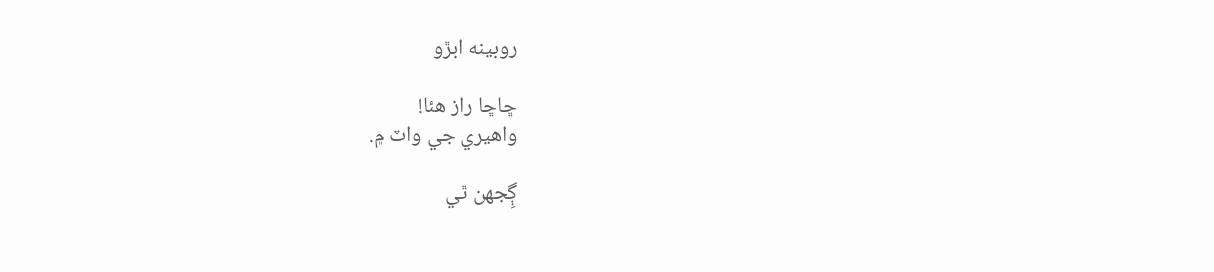روبينه ابڙو

ڇاڇا راز هئا!
واهيري جي واٽ ۾.

ڳِجهن ٿي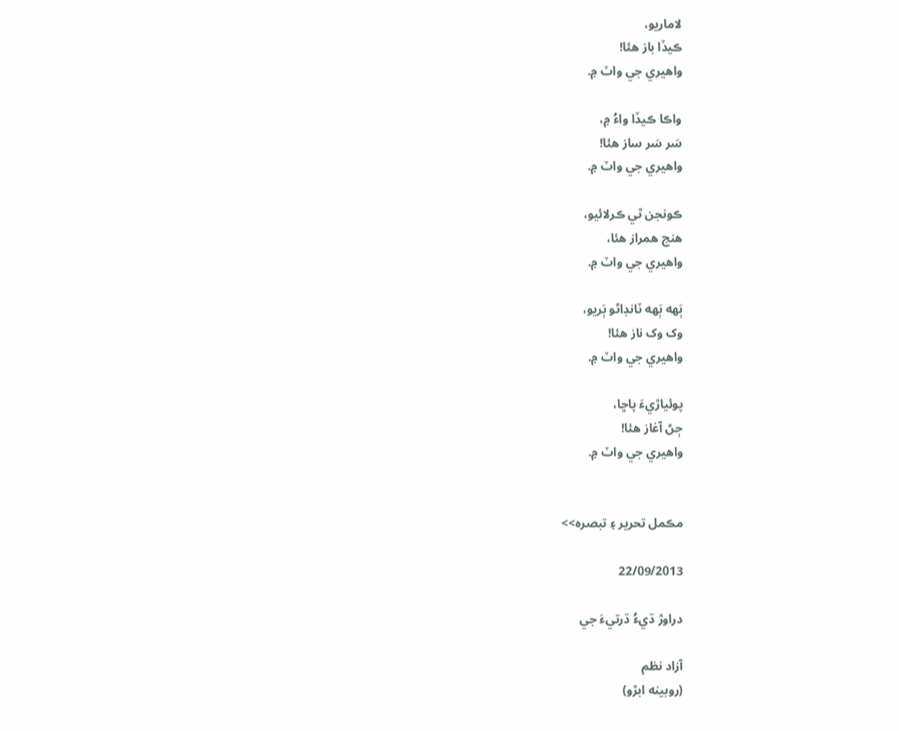لاماريو،
ڪيڏا باز هئا!
واهيري جي واٽ ۾.

واڪا ڪيڏا واءُ ۾،
سَر سَر ساز هئا!
واهيري جي واٽ ۾.

ڪونجن ٿي ڪرلائيو،
هنج همراز هئا،
واهيري جي واٽ ۾.

ٻَھه ٻَھه ٽانڊاڻو ٻَريو،
وک وک ناز هئا!
واهيري جي واٽ ۾.

پوئياڙيءَ پاڇا،
ڄڻ آغاز هئا!
واهيري جي واٽ ۾.


مڪمل تحرير ۽ تبصره>>

22/09/2013

دراوڙ ڌيءُ ڌرتيءَ جي

آزاد نظم
(روبينه ابڙو)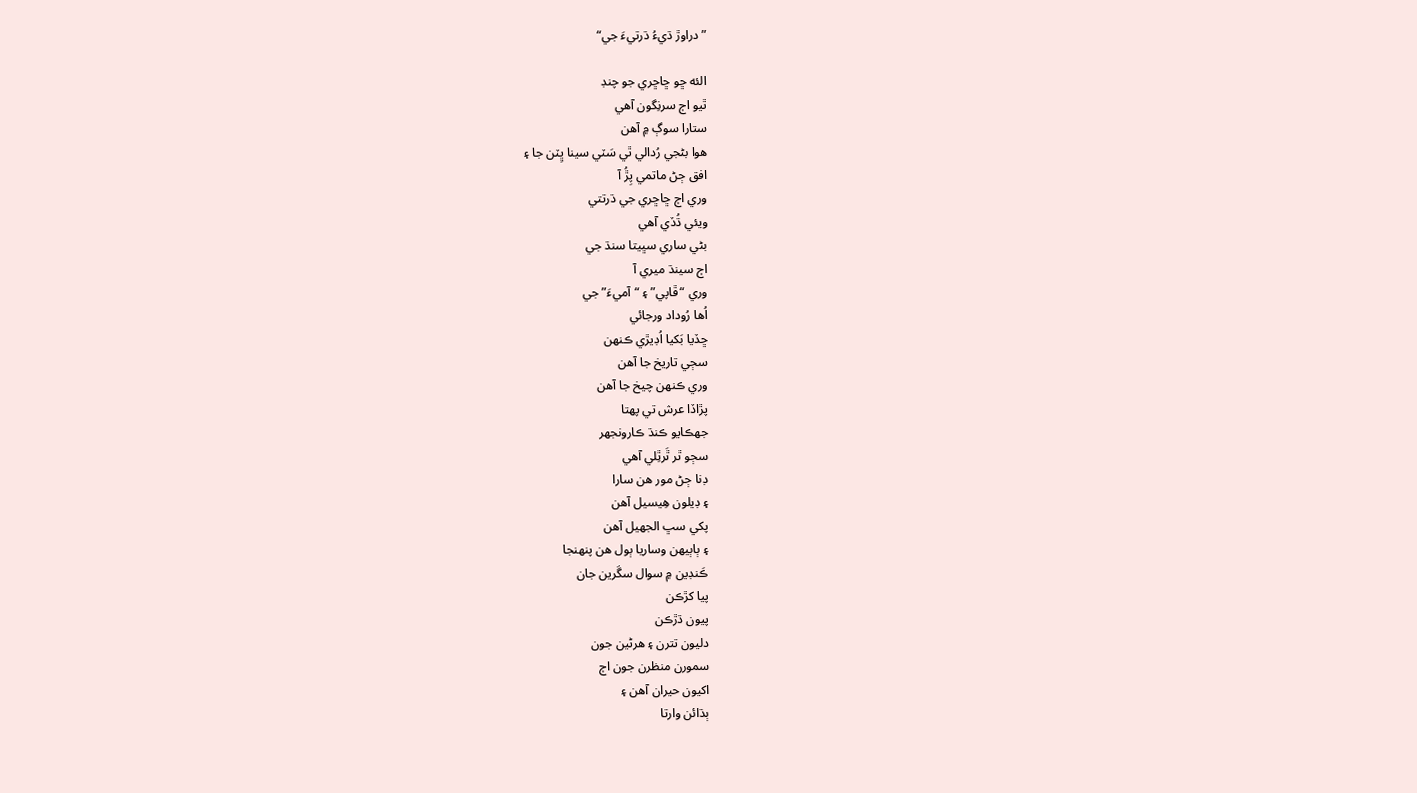”دراوڙ ڌيءُ ڌرتيءَ جي“

الئه ڇو ڇاڇري جو چنڊ
ٿيو اڄ سرنِگون آهي
ستارا سوڳ ۾ آهن
هوا بڻجي رُدالي ٿي سَٽي سينا ڀِٽن جا ۽
افق ڄڻ ماتمي پِڙُ آ
وري اڄ ڇاڇري جي ڌرتتي
ويئي ڌُڏي آهي
بڻي ساري سڀيتا سنڌ جي
اڄ سينڌ ميري آ
وري “ڦاپي” ۽ “آميءَ” جي
اُها رُوداد ورجائي
ڇڏيا بَکيا اُڊيڙي ڪنهن
سڄي تاريخ جا آهن
وري ڪنهن چيخ جا آهن
پڙاڏا عرش تي پهتا
جهڪايو ڪنڌ ڪارونجهر
سڄو ٿر ٿَرٿِلي آهي
ڊنا ڄڻ مور هن سارا
۽ ڊيلون هِيسيل آهن
پکي سڀ الجهيل آهن
۽ ٻاٻيهن وساريا ٻول هن پنهنجا
ڪَنڊين ۾ سوال سڱرين جان
پيا کڙڪن
پيون ڌڙڪن
دليون تترن ۽ هرڻين جون
سمورن منظرن جون اڄ
اکيون حيران آهن ۽
ٻڌائن وارتا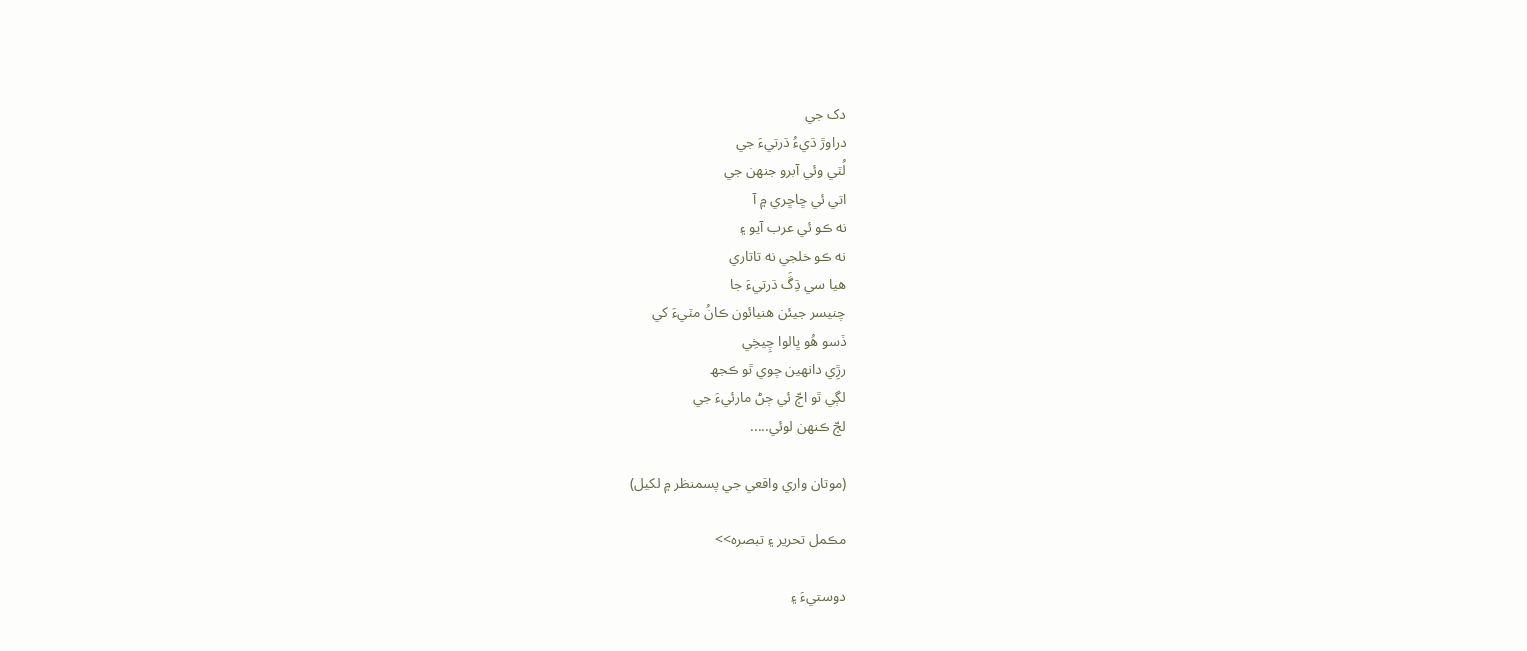دک جي
دراوڙ ڌيءُ ڌرتيءَ جي
لُٽي وئي آبرو جنهن جي
اتي ئي ڇاڇري ۾ آ
نه ڪو ئي عرب آيو ۽
نه ڪو خلجي نه تاتاري
هيا سي ڌِڱَ ڌرتيءَ جا
چنيسر جيئن هنيائون ڪانُ مٽيءَ کي
ڏسو هُو ڀالوا چِيخِي
رڙِي دانهين چوي ٿو ڪجھ
لڳي ٿو اڄّ ئي ڄڻ مارئيءَ جي
لڄّ ڪنهن لوئي.....

(موتان واري واقعي جي پسمنظر ۾ لکيل)

مڪمل تحرير ۽ تبصره>>

دوستيءَ ۽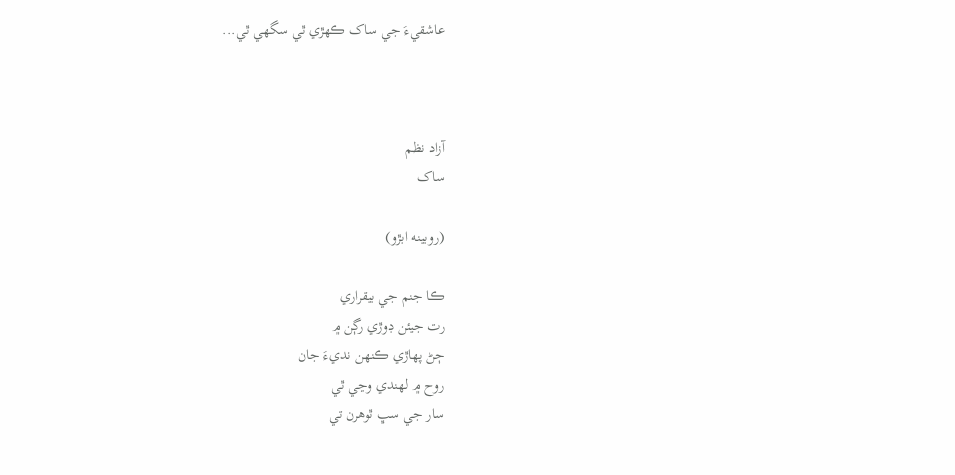عاشقيءَ جي ساک ڪهڙي ٿي سگهي ٿي...



آزاد نظم
ساک

(روبينه ابڙو)

ڪا جنم جي بيقراري
رت جيئن ڊوڙي رڳن ۾
ڄڻ پهاڙي ڪنهن نديءَ جان
روح ۾ لهندي وڃي ٿي
سار جي سڀ ٿوهرن تي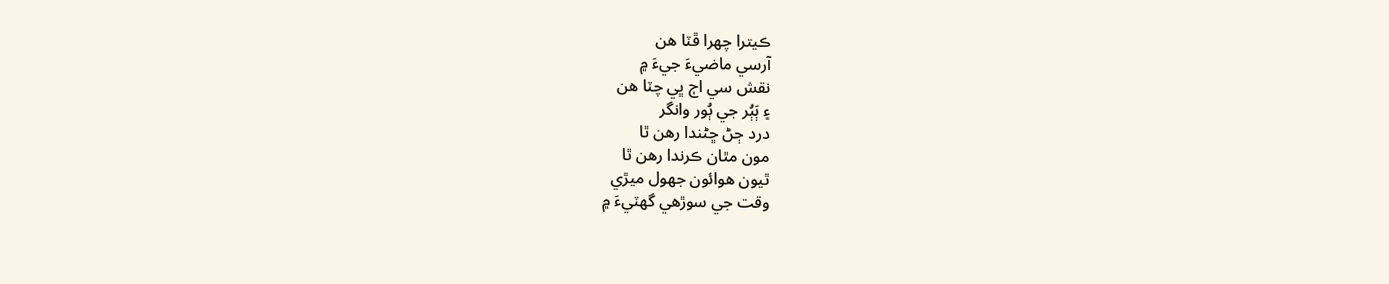ڪيترا چهرا ڦٽا هن
آرسي ماضيءَ جيءَ ۾
نقش سي اڄ ڀي چٽا هن
۽ ٻَٻُر جي ٻُور وانگر
درد ڄڻ ڇڻندا رهن ٿا
مون مٿان ڪرندا رهن ٿا
ٿيون هوائون جهول ميڙي
وقت جي سوڙهي گهٽيءَ ۾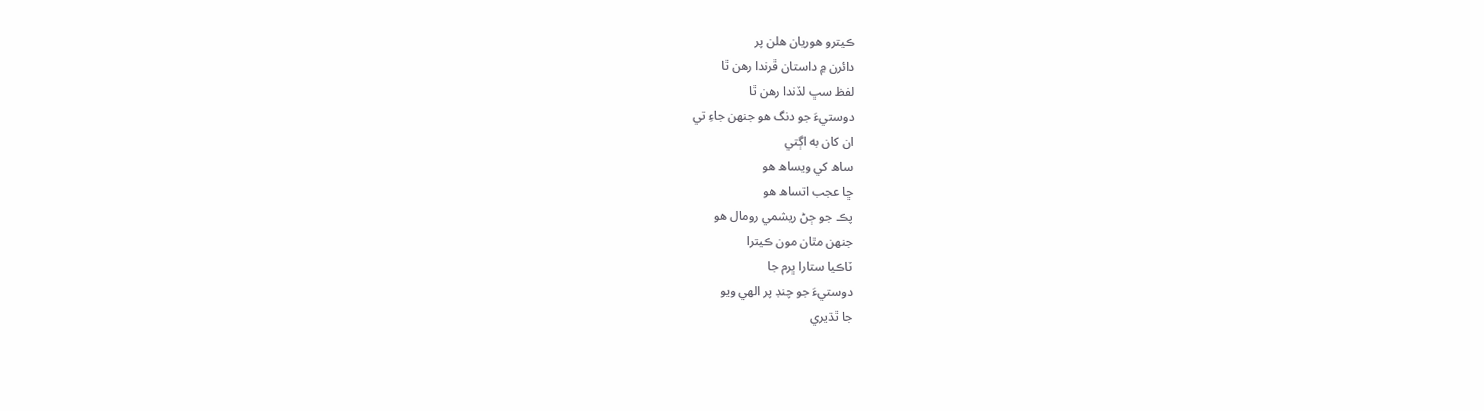ڪيترو هوريان هلن پر
دائرن ۾ داستان ڦرندا رهن ٿا
لفظ سڀ لڏندا رهن ٿا
دوستيءَ جو دنگ هو جنهن جاءِ تي
ان کان به اڳتي
ساھ کي ويساھ هو
ڇا عجب اتساھ هو
پڪ جو ڄڻ ريشمي رومال هو
جنهن مٿان مون ڪيترا
ٽاڪيا ستارا ڀرم جا
دوستيءَ جو چنڊ پر الهي ويو
جا ٿڌيري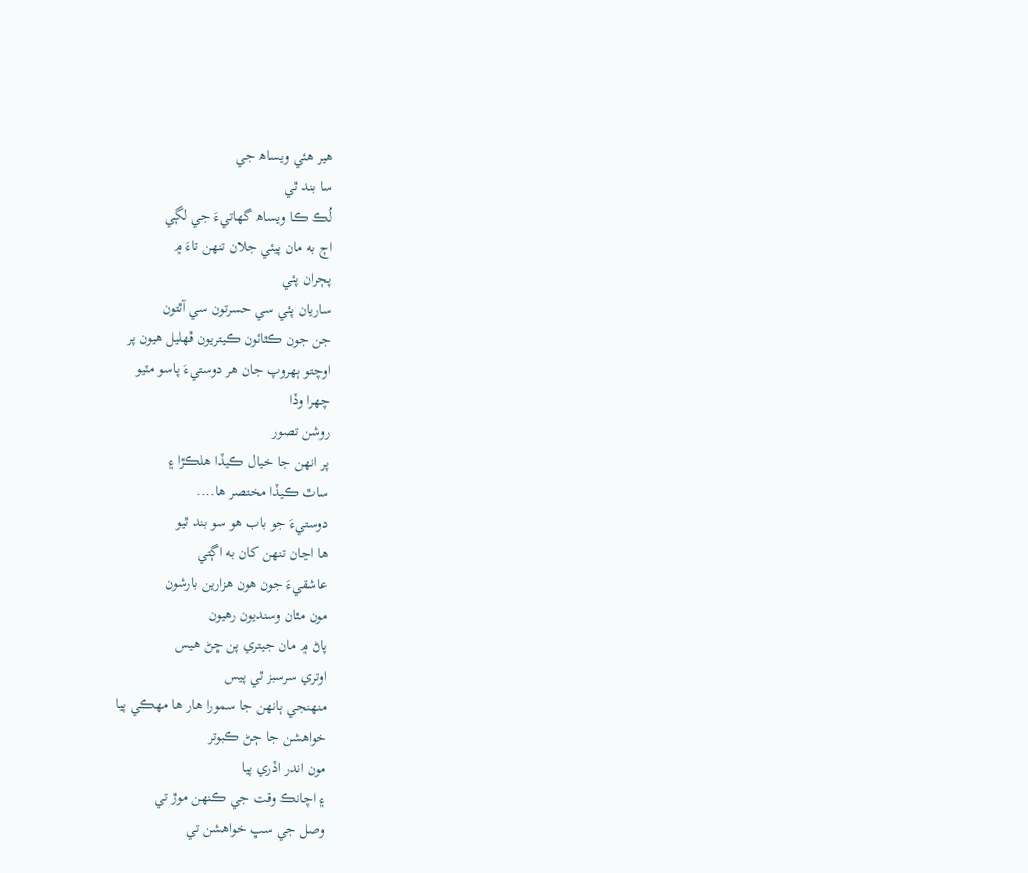هير هئي ويساھ جي
سا بند ٿي
لُڪ ڪا ويساھ گهاتيءَ جي لڳي
اڄ به مان پيئي جلان تنهن تاءَ ۾
پڄران پئي
ساريان پئي سي حسرتون سي آٿتون
جن جون ڪٿائون ڪيتريون ڦهليل هيون پر
اوچتو ٻهروپ جان هر دوستيءَ پاسو مٽيو
چهرا وڏا
روشن تصور
پر انهن جا خيال ڪيڏا هلڪڙا ۽
ساٿ ڪيڏا مختصر ها....
دوستيءَ جو باب هو سو بند ٿيو
ها اڃان تنهن کان به اڳتي
عاشقيءَ جون هون هزارين بارشون
مون مٿان وسنديون رهيون
پاڻ ۾ مان جيتري پن ڇڻ هيس
اوتري سرسبز ٿي پيس
منهنجي ٻانهن جا سمورا هار ها مهڪي پيا
خواهشن جا ڄڻ ڪبوتر
مون اندر اڏري پيا
۽ اچانڪ وقت جي ڪنهن موڙ تي
وصل جي سڀ خواهشن تي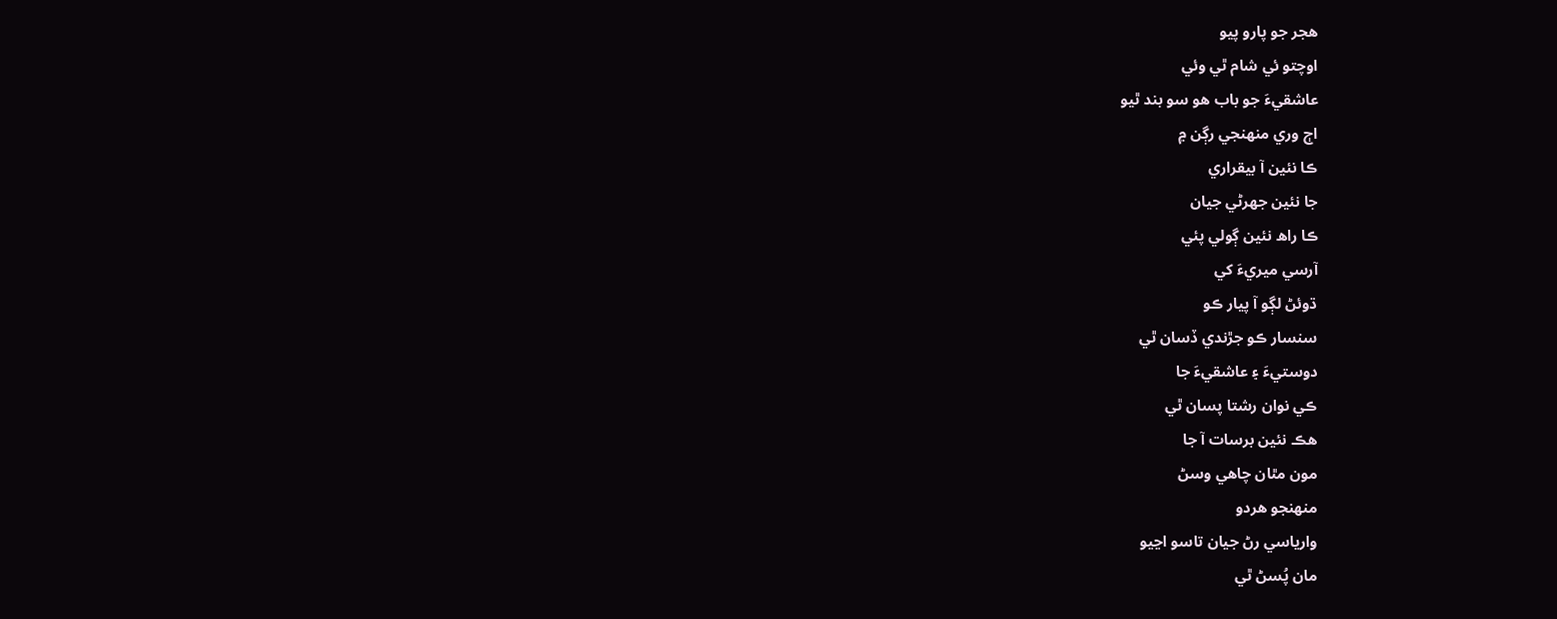هجر جو پارو پيو
اوچتو ئي شام ٿي وئي
عاشقيءَ جو باب هو سو بند ٿيو
اڄ وري منهنجي رڳن ۾
ڪا نئين آ بيقراري
جا نئين جهرڻي جيان
ڪا راھ نئين ڳولي پئي
آرسي ميريءَ کي
ڌوئڻ لڳو آ پيار ڪو
سنسار ڪو جڙندي ڏسان ٿي
دوستيءَ ۽ عاشقيءَ جا
ڪي نوان رشتا پسان ٿي
هڪ نئين برسات آ جا
مون مٿان چاهي وسڻ
منهنجو هردو
وارياسي رڻ جيان تاسو اڃيو
مان پُسڻ ٿي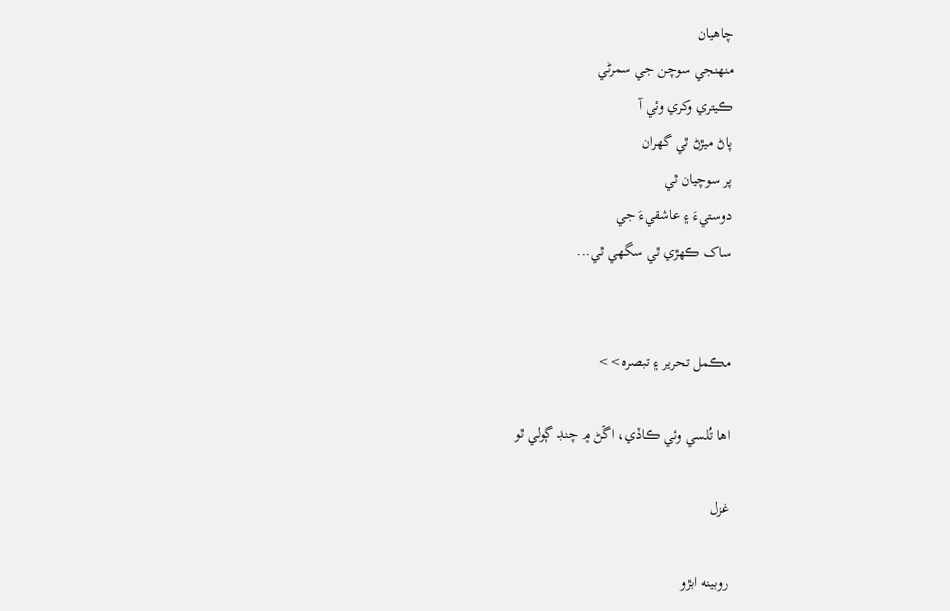چاهيان
منهنجي سوچن جي سمرڻي
ڪيتري وکري وئي آ
پاڻ ميڙڻ ٿي گهران
پر سوچيان ٿي
دوستيءَ ۽ عاشقيءَ جي
ساک ڪهڙي ٿي سگهي ٿي...


مڪمل تحرير ۽ تبصره>>

اها تُلسي وئي ڪاڏي، اڱڻ ۾ چنڊ ڳولي ٿو

غزل

روبينه ابڙو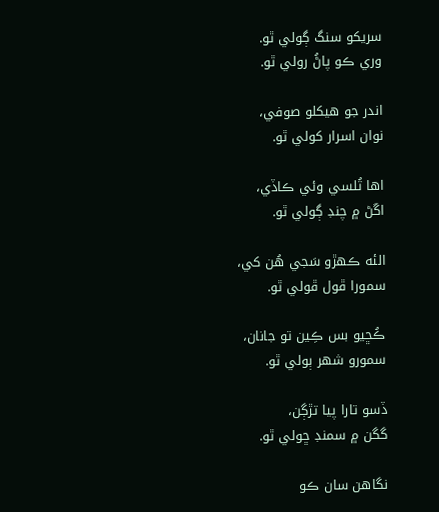سريکو سنگ ڳولي ٿو.
وري ڪو پاڻُ رولي ٿو.

اندر جو هيکلو صوفي،
نوان اسرار کولي ٿو.

اها تُلسي وئي ڪاڏي،
اڱڻ ۾ چنڊ ڳولي ٿو.

الئه ڪهڙو سَجي هُن کي،
سمورا ڦول ڦولي ٿو.

ڪُڇيو بس ڪِين تو جانان،
سمورو شهر ٻولي ٿو.

ڏسو تارا پيا تڙڳن،
گگن ۾ سمنڊ ڇولي ٿو.

نگاهن سان ڪو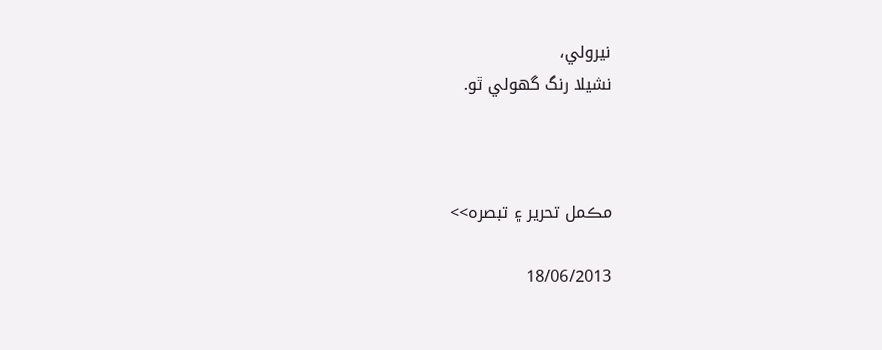نيرولي،
نشيلا رنگ گهولي ٿو.



مڪمل تحرير ۽ تبصره>>

18/06/2013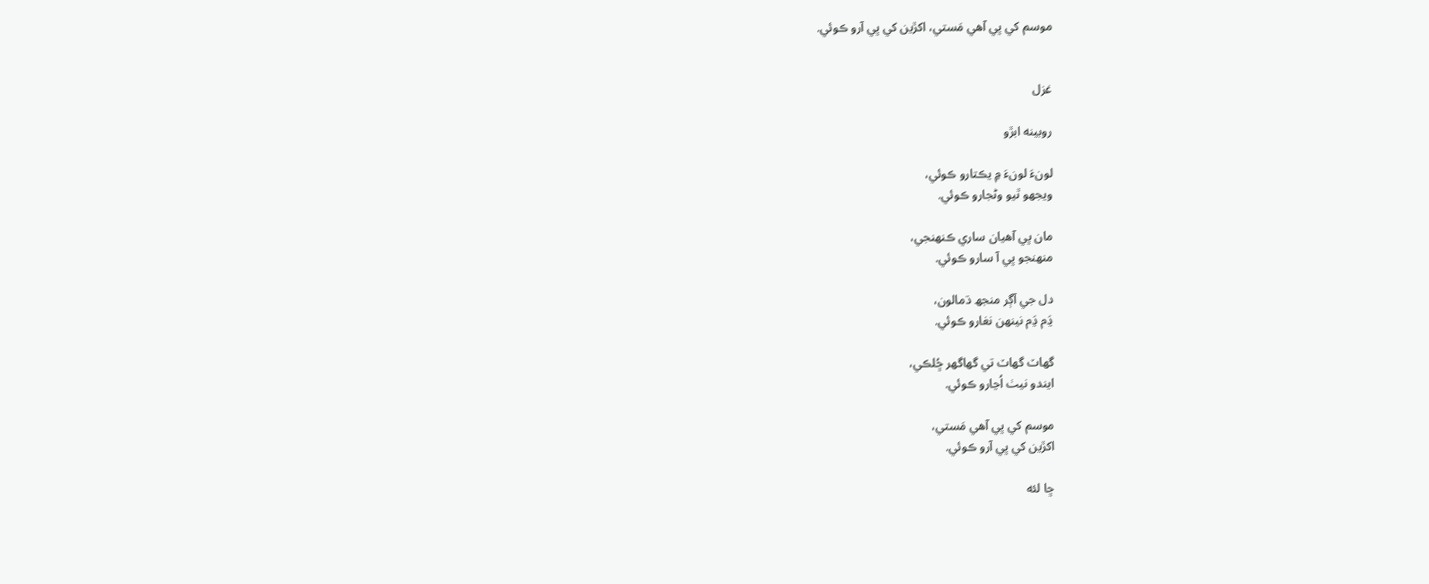موسم کي ڀي آهي مَستي، اکڙين کي ڀي آرو ڪوئي.


غزل

روبينه ابڙو

لونءَ لونءَ ۾ يڪتارو ڪوئي،
ويجهو ٿيو وڻجارو ڪوئي.

مان ڀي آهيان ساري ڪنهنجي،
منهنجو ڀي آ سارو ڪوئي.

دل جي آڳر منجھ ڌمالون،
ڍَم ڍَم نينهن نغارو ڪوئي.

گهاٽ گهاٽ تي گهاگهر ڇُلڪي،
ايندو نيٺ اُڃارو ڪوئي.

موسم کي ڀي آهي مَستي،
اکڙين کي ڀي آرو ڪوئي.

ڇا لئه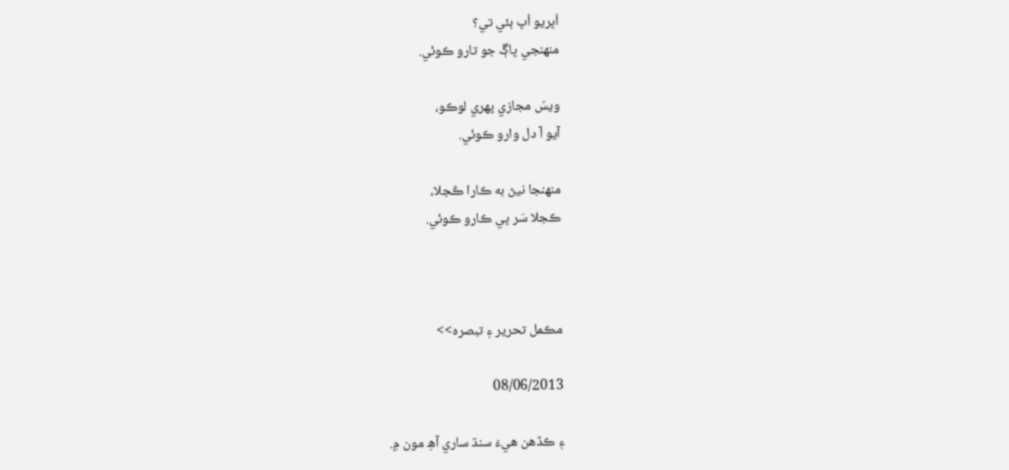اُڀريو اُڀ ٻئي تي؟
منهنجي ڀاڳَ جو تارو ڪوئي.

ويسُ مجازي پهري لوڪو،
آيو آ دل وارو ڪوئي.

منهنجا نيڻ به ڪارا ڪَجلا،
ڪجلا سَر ڀي ڪارو ڪوئي.



مڪمل تحرير ۽ تبصره>>

08/06/2013

۽ ڪڏهن هيءَ سنڌ ساري آھِ مون ۾.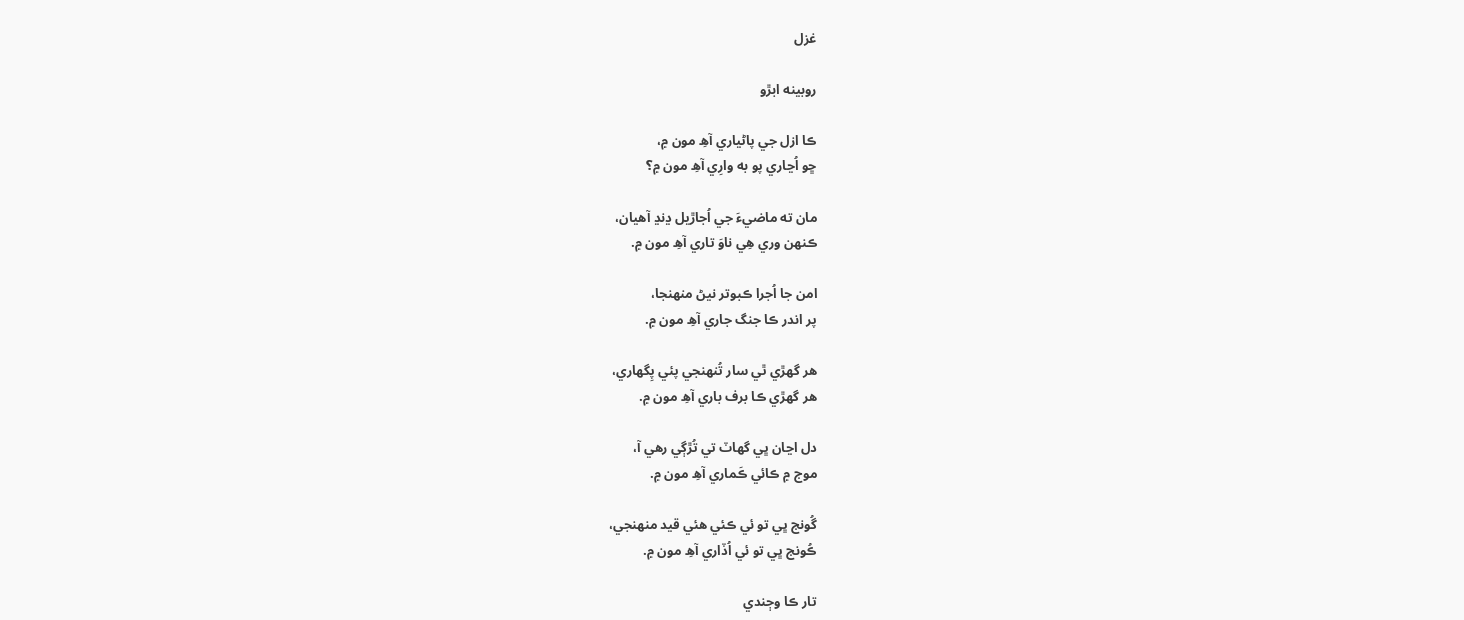غزل

روبينه ابڙو

ڪا ازل جي پاڻياري آھِ مون ۾،
ڇو اُڃاري پو به وارِي آھِ مون ۾؟

مان ته ماضيءَ جي اُجاڙيل ڍنڍ آهيان،
ڪنهن وري هِي ناوَ تاري آھِ مون ۾.

امن جا اُجرا ڪبوتر نيڻ منهنجا،
پر اندر ڪا جنگ جاري آھِ مون ۾.

هر گهڙي ٿي سار تُنهنجي پئي پِگهاري،
هر گهڙي ڪا برف باري آھِ مون ۾.

دل اڃان ڀي گهاٽ تي تُڙڳي رهي آ،
موج ۾ ڪائي ڪَماري آھِ مون ۾.

گُونج ڀي تو ئي ڪئي هئي قيد منهنجي،
ڪُونج ڀي تو ئي اُڏاري آھِ مون ۾.

تار ڪا وڄندي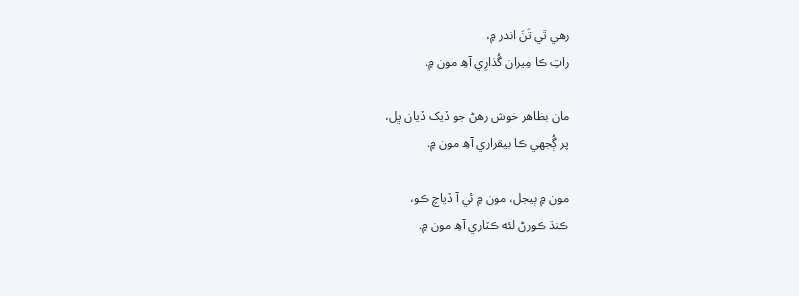رهي ٿي تَنَ اندر ۾،
راتِ ڪا مِيران گُذارِي آھِ مون ۾.

مان بظاهر خوش رهڻ جو ڏيک ڏيان ڀل،
پر ڳُجهي ڪا بيقراري آھِ مون ۾.

مون ۾ ٻيجل، مون ۾ ئي آ ڏياچ ڪو،
ڪنڌ ڪورڻ لئه ڪٽاري آھِ مون ۾.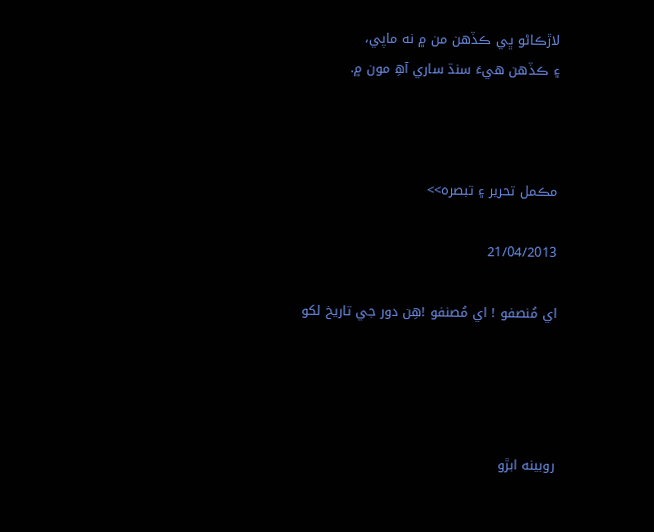لاڙڪاڻو ڀي ڪڏهن من ۾ نه ماپي،
۽ ڪڏهن هيءَ سنڌ ساري آھِ مون ۾.



مڪمل تحرير ۽ تبصره>>

21/04/2013

اي مُنصفو ! اي مُصنفو !هِن دور جي تاريخ لکو




روبينه ابڙو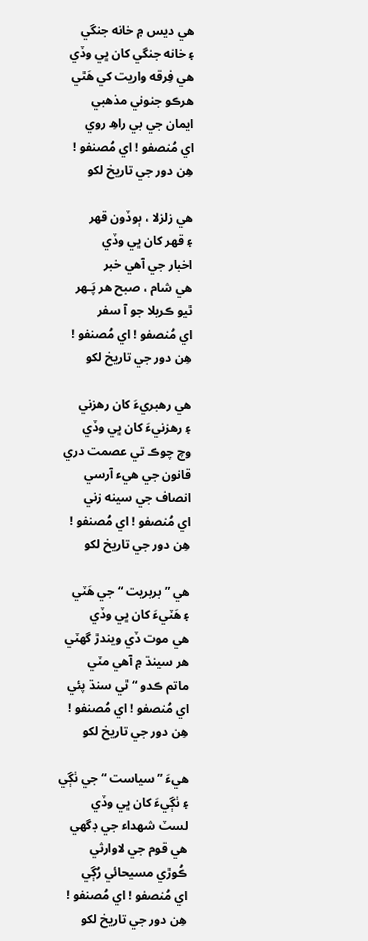هي ديس ۾ خانه جنگي
۽ خانه جنگي کان ڀي وڏي
هي فِرقه واريت کي هَٿي
هرڪو جنوني مذهبي
ايمان جي بي راھِ روي
اي مُنصفو ! اي مُصنفو !
هِن دور جي تاريخ لکو

هي زلزلا ، ٻوڏون قهر
۽ قهر کان ڀي وڏي
اخبار جي آهي خبر
هي شام ، صبح هر پَـهر
ٿيو ڪربلا جو آ سفر
اي مُنصفو ! اي مُصنفو !
هِن دور جي تاريخ لکو

هي رهبريءَ کان رهزني
۽ رهزنيءَ کان ڀي وڏي
وچ چوڪ تي عصمت دري
قانون جي هيء آرسي
انصاف جي سينه زني
اي مُنصفو ! اي مُصنفو !
هِن دور جي تاريخ لکو

هي ” بربريت “ جي هَٽي
۽ هَٽيءَ کان ڀي وڏي
هي موت ڏي ويندڙ گهٽي
هر سينڌ ۾ آهي مٽي
ماتم ڪدو “ ٿي سنڌ پئي
اي مُنصفو ! اي مُصنفو !
هِن دور جي تاريخ لکو

هيءَ ” سياست “ جي ٺڳي
۽ ٺڳيءَ کان ڀي وڏي
لسٽ شهداء جي ڊگهي
هي قوم جي لاوارثي
ڪُوڙي مسيحائي رُڳي
اي مُنصفو ! اي مُصنفو !
هِن دور جي تاريخ لکو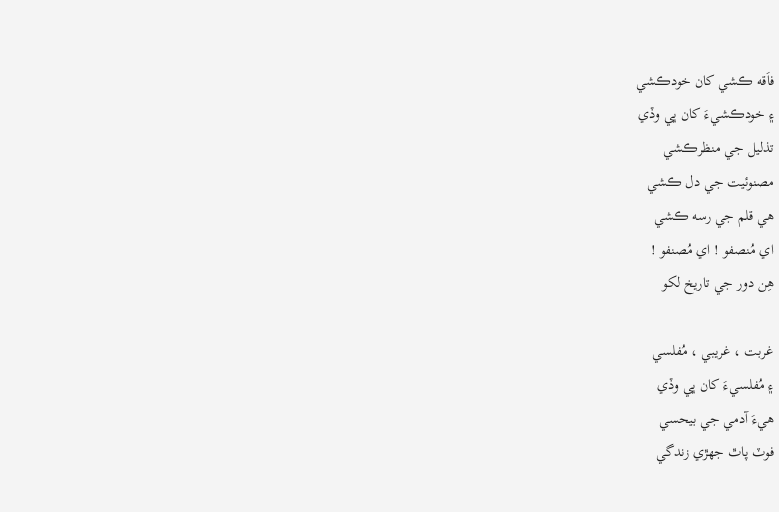فاَقه ڪشي کان خودڪشي
۽ خودڪشيءَ کان ڀي وڏي
تذليل جي منظرڪشي
مصنوئيت جي دل ڪشي
هي قلم جي رسه ڪشي
اي مُنصفو ! اي مُصنفو !
هِن دور جي تاريخ لکو

غربت ، غريبي ، مُفلسي
۽ مُفلسيءَ کان ڀي وڏي
هيءَ آدمي جي بيحسي
فوٽ پاٿ جهڙي زندگي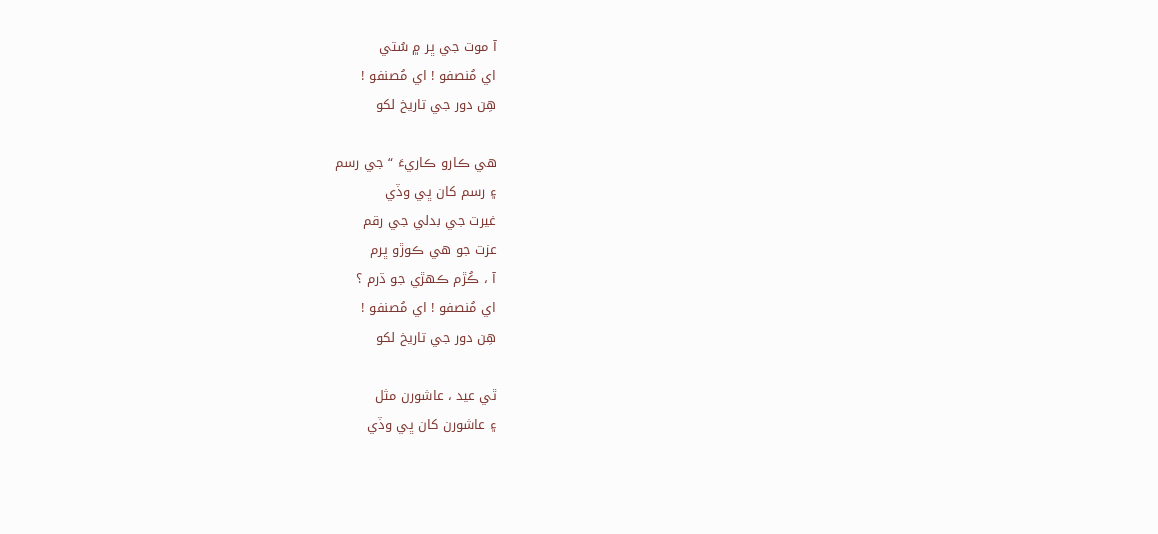آ موت جي ڀر ۾ سُتي
اي مُنصفو ! اي مُصنفو !
هِن دور جي تاريخ لکو

هي ڪارو ڪاريءَ “ جي رسم
۽ رسم کان ڀي وڏي
غيرت جي بدلي جي رقم
عزت جو هي ڪوڙو ڀرم
آ ، ڪُڙم ڪهڙي جو ڌرم ؟
اي مُنصفو ! اي مُصنفو !
هِن دور جي تاريخ لکو

ٿي عيد ، عاشورن مثل
۽ عاشورن کان ڀي وڏي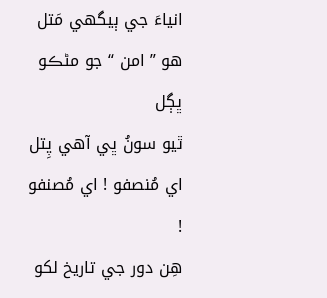انياءَ جي ٻيگهي مَتل
هو ” امن “ جو مڻڪو ڀڳل
ٿيو سونُ ڀي آهي پِتل
اي مُنصفو ! اي مُصنفو !
هِن دور جي تاريخ لکو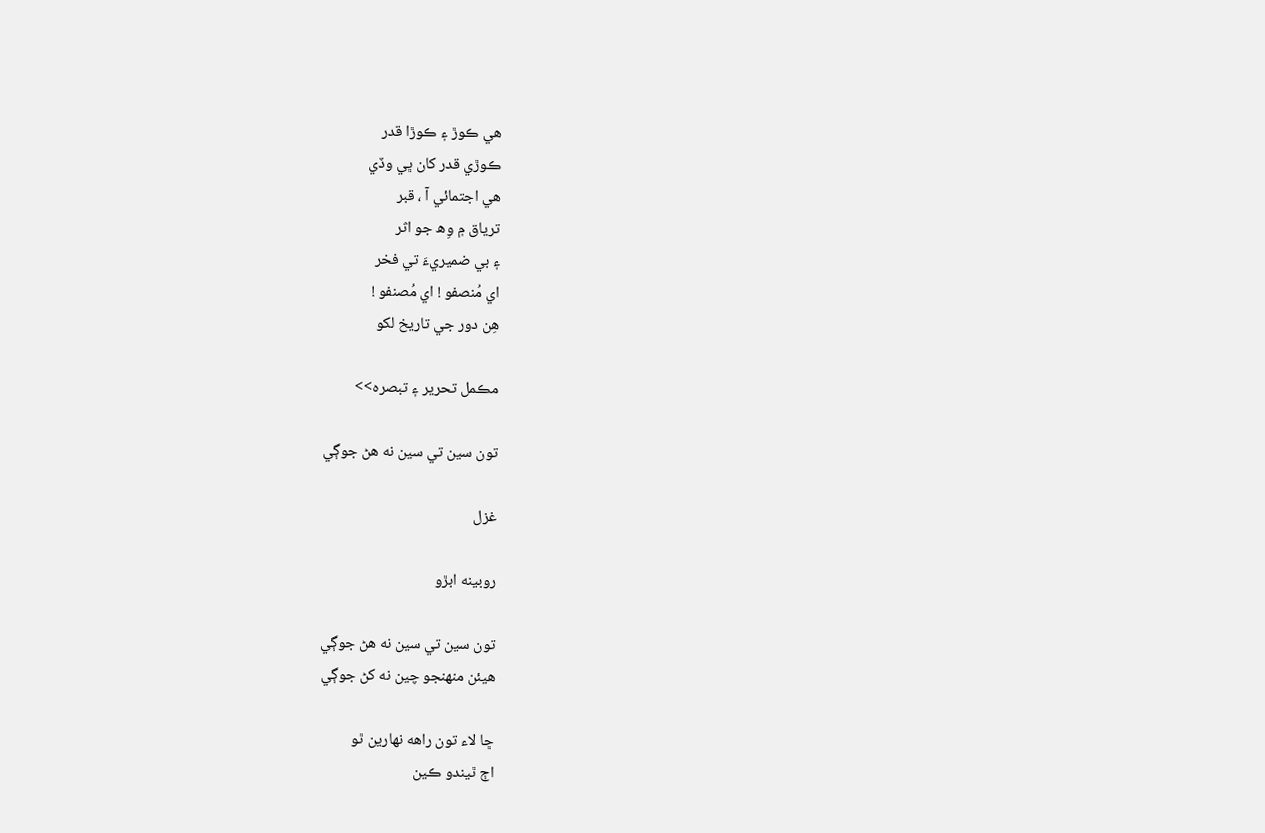هي ڪوڙ ۽ ڪوڙا قدر
ڪوڙي قدر کان ڀي وڏي
هي اجتمائي آ ، قبر
ترياق ۾ وِھ جو اثر
۽ بي ضميريءَ تي فخر
اي مُنصفو ! اي مُصنفو !
هِن دور جي تاريخ لکو

مڪمل تحرير ۽ تبصره>>

تون سين تي سين نه هڻ جوڳي

غزل

روبينه ابڙو

تون سين تي سين نه هڻ جوڳي
هيئن منهنجو چين نه کڻ جوڳي

ڇا لاء تون راهه نهارين ٿو
اڄ ٿيندو ڪين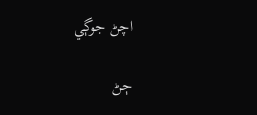اچڻ جوڳي

ڄڻ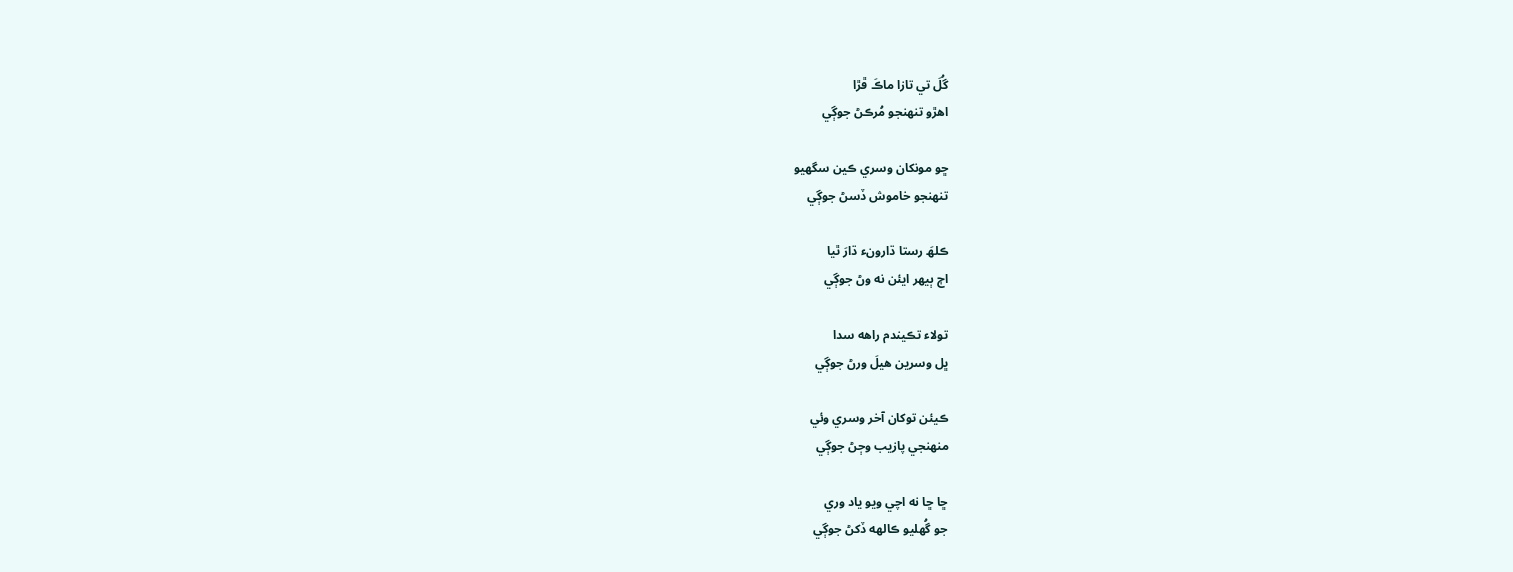گُلَ تي تازا ماڪَ ڦڙا
اهڙو تنهنجو مُرڪڻ جوڳي

ڇو مونکان وسري ڪين سگهيو
تنهنجو خاموش ڏسڻ جوڳي

ڪلھَ رستا ڌارونء ڌارَ ٿيا
اڄ ٻيهر ايئن نه وڻ جوڳي

تولاء تڪيندم راهه سدا
ڀل وسرين هيلَ ورڻ جوڳي

ڪيئن توکان آخر وسري وئي
منهنجي پازيب وڄڻ جوڳي

ڇا ڇا نه اچي ويو ياد وري
جو گُهليو ڪالهه ڏکڻ جوڳي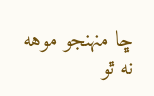ڇا منهنجو موهه نه ٿو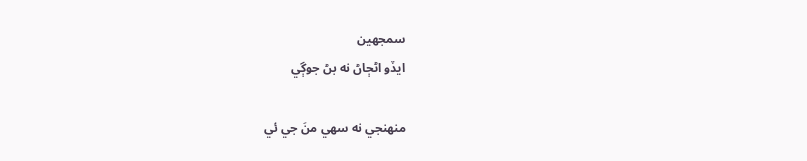سمجهين
ايڏو اڻڄاڻ نه بڻ جوڳي

منهنجي نه سهي منَ جي ئي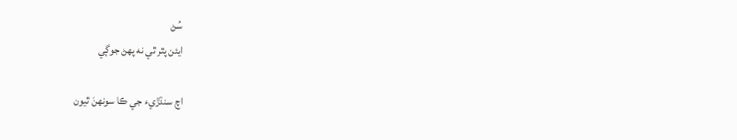سُڻ
ايئن پٿر ٿي نه پهڻ جوڳي

اچ سنڌڙيء جي ڪا سونهنَ ٿيون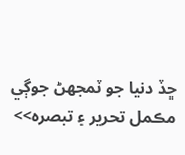ڇڏ دنيا جو ٽمجهڻ جوڳي
مڪمل تحرير ۽ تبصره>>